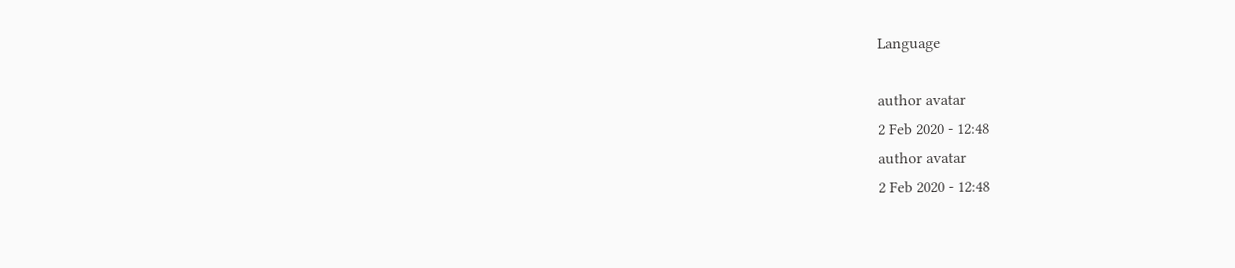Language

author avatar
2 Feb 2020 - 12:48
author avatar
2 Feb 2020 - 12:48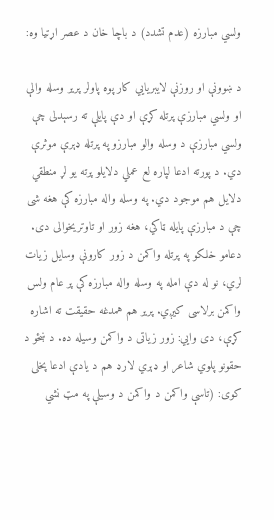ولسي مبارزه (عدم تشدد) د باچا خان د عصر اړتیا وه:

د ښوونې او روزنې لایبریایي کار پوه پاولر پریر وسله والې او ولسي مبارزې پرتله کړې او دې پایلې ته رسېدلی چې ولسي مبارزې د وسله والو مبارزو په پرتله ډېرې موثرې دي. د پورته ادعا لپاره لع عملي دلايلو پرته يو لړ منطقي دلايل هم موجود دي. په وسله واله مبارزه کې هغه شی چې د مبارزې پایله ټاکي، هغه زور او تاوتریخوالی دی. دعامو خلکو په پرتله واکمن د زور کارونې وسایل زیات لري، نو له دې امله په وسله واله مبارزه کې پر عام ولس واکمن برلاسی کيږي. پریر هم همدغه حقیقت ته اشاره کړې، دى وایي: زور زیاتی د واکمن وسیله ده. د ښځو د حقونو پلوي شاعر او ډېري لارډ هم د یادې ادعا پخلی کوی: (تاسې واکمن د واکمن د وسیلې په مټ نشي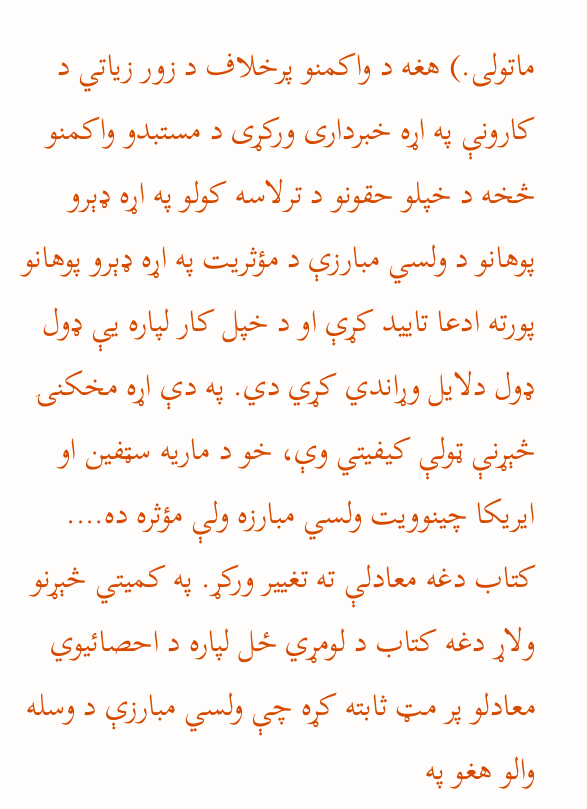ماتولی.) هغه د واکمنو پرخلاف د زور زیاتي د کارونې په اړه خبرداری ورکړی د مستبدو واکمنو څخه د خپلو حقونو د ترلاسه کولو په اړه ډېرو پوهانو د ولسي مبارزې د مؤثریت په اړه ډېرو پوهانو پورته ادعا تایید کړې او د خپل کار لپاره یې ډول ډول دلایل وړاندي کړي دي. په دې اړه مخکنۍ څېړنې ټولې کیفیتي وې، خو د ماریه سټفین او ایریکا چینوویت ولسي مبارزه ولې مؤثره ده…. کتاب دغه معادلې ته تغیير ورکړ. په کمیتي څېړنو ولاړ دغه کتاب د لومړي ځل لپاره د احصائیوي معادلو پر مټ ثابته کړه چې ولسي مبارزې د وسله والو هغو په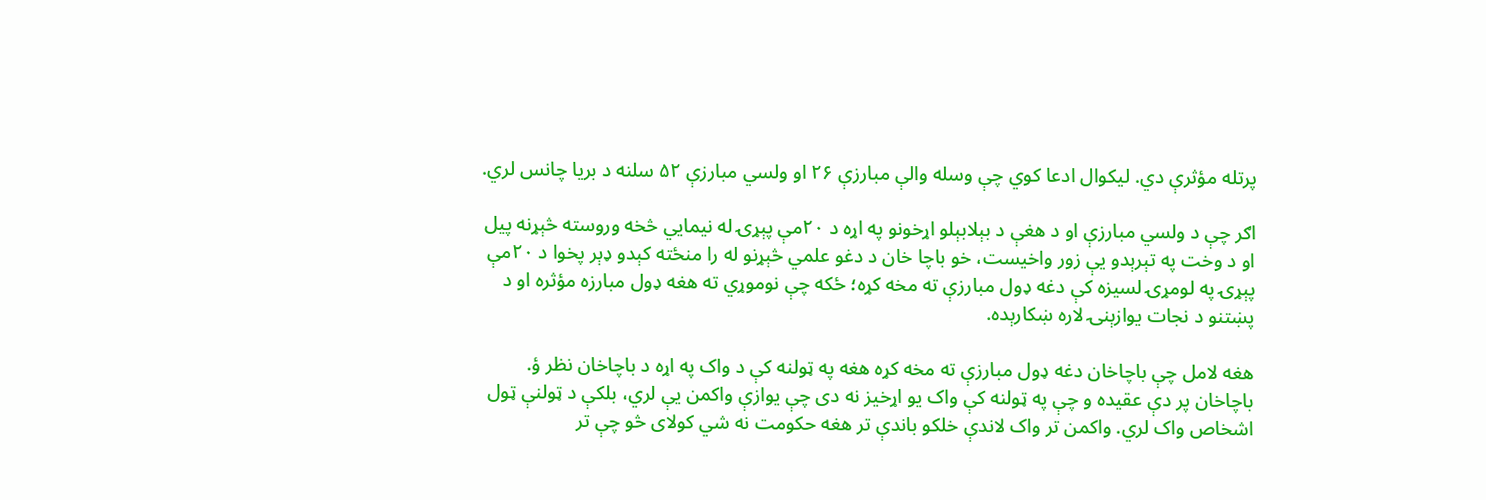پرتله مؤثرې دي. ليكوال ادعا کوي چې وسله والې مبارزې ۲۶ او ولسي مبارزې ۵۲ سلنه د بریا چانس لري.

اګر چې د ولسي مبارزې او د هغې د بېلابېلو اړخونو په اړه د ۲۰مې پېړۍ له نیمایي څخه وروسته څېړنه پيل او د وخت په تېرېدو یې زور واخیست، خو باچا خان د دغو علمي څېړنو له را منځته کېدو ډېر پخوا د ۲۰مې پېړۍ په لومړۍ لسیزه کې دغه ډول مبارزې ته مخه کړه؛ ځکه چې نوموړي ته هغه ډول مبارزه مؤثره او د پښتنو د نجات یوازېنۍ لاره ښکارېده.

هغه لامل چې باچاخان دغه ډول مبارزې ته مخه کړه هغه په ټولنه کې د واک په اړه د باچاخان نظر ؤ. باچاخان پر دې عقیده و چې په ټولنه کې واک یو اړخیز نه دی چې یوازې واکمن یې لري، بلکې د ټولنې ټول اشخاص واک لري. واکمن تر واک لاندې خلکو باندې تر هغه حکومت نه شي کولای څو چې تر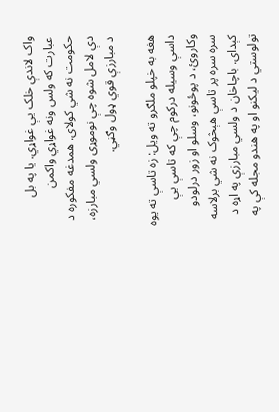واک لاندې خلک یې غواړي. یا په بل عبارت که ولس ونه غواړي واکمن حکومت نه شي کولای. همدغه مفکوره د دې لامل شوه چې نوموړی ولسي مبارزه، د مبارزې قوي ډول وګڼي.

هغه به خپلو ملګرو ته ویل: زه تاسې ته یوه داسې وسیله درکوم چې که تاسې یې وکاروئ، د پوځونو، وسلو او زور درلودو سره سره پر تاسې هېڅوک نه شي برلاسه کېدای. باچاخان د ولسي مبارزې په اړه د تولوستي د لیکنو او په هندو مجله کې په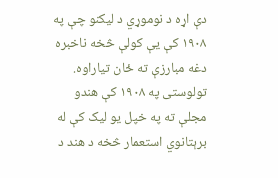دې اړه د نوموړي د لیکنو چې په ۱۹۰۸ کې یې کولې څخه ناخبره دغه مبارزې ته ځان تیاراوه. تولوستى په ۱۹۰۸ کې هندو مجلې ته په خپل یو لیک کې له برېتانوي استعمار څخه د هند د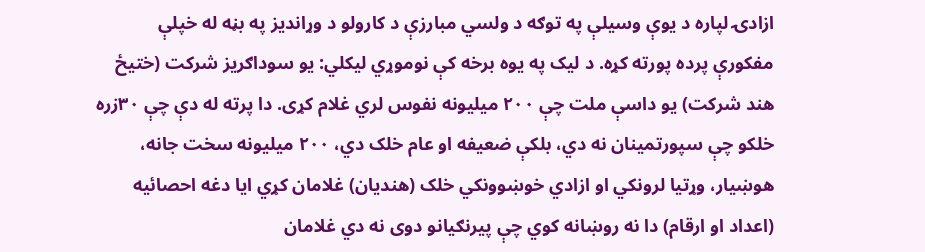ازادۍ لپاره د یوې وسیلې په توګه د ولسي مبارزې د کارولو د وړانديز په بڼه له خپلې مفکورې پرده پورته کړه. د لیک په یوه برخه کې نوموړي لیکلي: یو سوداګریز شرکت (ختیځ هند شرکت) یو داسې ملت چې ۲۰۰ میليونه نفوس لري غلام کړی. دا پرته له دې چې ۳۰زره خلکو چې سپورتمینان نه دي، بلکې ضعیفه او عام خلک دي، ۲۰۰ میلیونه سخت جانه، هوښیار، وړتیا لرونکي او ازادي خوښوونکي خلک (هندیان) غلامان کړي ایا دغه احصائیه (اعداد او ارقام) دا نه روښانه كوي چې پیرنګیانو دوی نه دي غلامان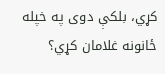کړي، بلکې دوی په خپله ځانونه غلامان کړي؟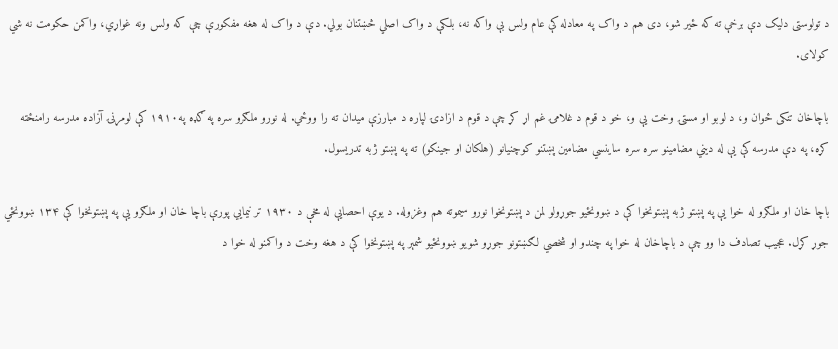د تولوستی دلیک دې برخې ته که ځیر شو، دی هم د واک په معادله کې عام ولس بې واکه نه، بلکې د واک اصلي څښتنان بولي. دې د واک له هغه مفکورې چې که ولس ونه غواړي، واکمن حکومت نه شي کولای.

باچاخان تنکی ځوان و، د لوبو او مستۍ وخت یې و، خو د قوم د غلامۍ غم اړ کړ چې د قوم د ازادۍ لپاره د مبارزې میدان ته را ووځي. له نورو ملګرو سره په ګډه په۱۹۱۰ کې لومړنۍ آزاده مدرسه رامنځته کړه، په دې مدرسه کې یې له دیني مضامینو سره سره ساینسي مضامین پښتنو کوچنيانو (هلکان او جینکو) ته په پښتو ژبه تدریسول.

باچا خان او ملګرو له خوا یې په پښتو ژبه پښتونخوا کې د ښوونځیو جوړولو لمن د پښتونخوا نورو سیموته هم وغزوله. د یوې احصایې له مخې د ۱۹۳۰ تر نیمایي پورې باچا خان او ملګرو یې په پښتونخوا کې ۱۳۴ ښوونځي جوړ کړل. عجیب تصادف دا وو چې د باچاخان له خوا په چندو او شخصي لګښتونو جوړو شويو ښوونځیو شمېر په پښتونخوا کې د هغه وخت د واکمنو له خوا د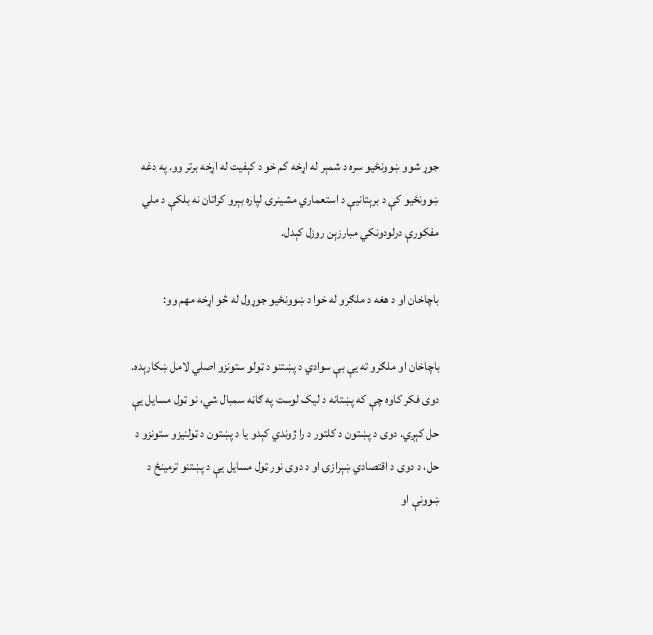جوړ شوو ښوونځیو سره د شمېر له اړخه کم خو د کېفيت له اړخه برتر وو. په دغه ښوونځيو کې د برېتانيې د استعماري مشینرۍ لپاره بېرو کراتان نه بلکې د ملي مفکورې درلودونکي مبارزېن روزل کېدل.

باچاخان او د هغه د ملګرو له خوا د ښوونځيو جوړول له څو اړخه مهم وو:

باچاخان او ملګرو ته یې بې سوادي د پښتنو د ټولو ستونزو اصلي لامل ښکارېده. دوى فکر کاوه چې که پښتانه د ليک لوست په ګاڼه سمبال شي، نو ټول مسایل یې حل کېږي. دوی د پښتون د کلتور د را ژوندي کېدو یا د پښتون د ټولنیزو ستونزو د حل، د دوی د اقتصادي ښېرازۍ او د دوی نور ټول مسایل یې د پښتنو ترمینځ د ښوونې او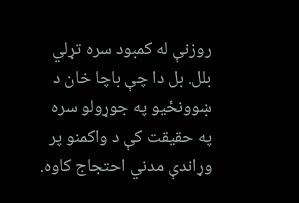روزنې له کمبود سره تړلي بلل. بل دا چې باچا خان د ښوونځیو په جوړولو سره په حقیقت کې د واکمنو پر وړاندې مدني احتجاج کاوه.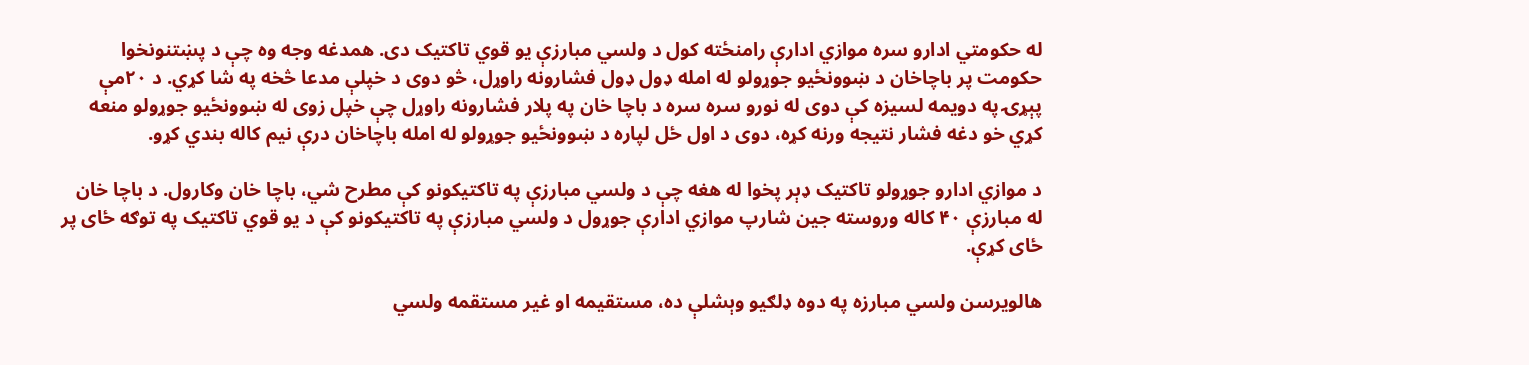له حکومتي ادارو سره موازي ادارې رامنځته کول د ولسي مبارزې یو قوي تاکتیک دی. همدغه وجه وه چې د پښتنونخوا حکومت پر باچاخان د ښوونځیو جوړولو له امله ډول ډول فشارونه راوړل، څو دوی د خپلې مدعا څخه په شا کړي. د ۲۰مې پېړۍ په دويمه لسيزه کې دوی له نورو سره سره د باچا خان په پلار فشارونه راوړل چې خپل زوی له ښوونځیو جوړولو منعه کړي خو دغه فشار نتیجه ورنه کړه، دوی د اول ځل لپاره د ښوونځيو جوړولو له امله باچاخان درې نیم کاله بندي کړو.

د موازي ادارو جوړولو تاکتیک ډېر پخوا له هغه چې د ولسي مبارزې په تاکتیکونو کې مطرح شي، باچا خان وکارول. د باچا خان له مبارزې ۴۰ کاله وروسته جین شارپ موازي ادارې جوړول د ولسي مبارزې په تاكتيكونو کې د یو قوي تاکتیک په توګه ځای پر ځای کړې.

هالویرسن ولسي مبارزه په دوه ډلګیو وېشلې ده، مستقیمه او غیر مستقمه ولسي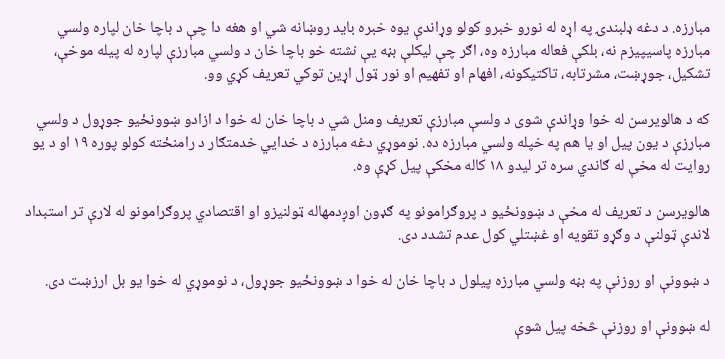مبارزه. د دغه ډلبندۍ په اړه له نورو خبرو کولو وړاندې یوه خبره باید روښانه شي او هغه دا چې د باچا خان لپاره ولسي مبارزه پاسیپیزم نه، بلکې فعاله مبارزه وه، اګر چې لیکلې بڼه یې نشته خو باچا خان د ولسي مبارزې لپاره له پيله موخې، تشکیل، جوړښت، مشرتابه، تاکتیکونه، افهام او تفهیم او نور ټول اړین توکي تعریف کړي وو.

که د هالویرسن له خوا وړاندې شوى د ولسې مبارزې تعریف ومنل شي د باچا خان له خوا د ازادو ښوونځیو جوړول د ولسي مبارزې د یون پیل او یا هم په خپله ولسي مبارزه ده. نوموړي دغه مبارزه د خدایي خدمتګار د رامنځته کولو پوره ۱۹ او د یو روایت له مخې له ګاندي سره تر لیدو ۱۸ کاله مخکې پيل کړې وه.

هالویرسن د تعریف له مخې د ښوونځیو د پروګرامونو په ګډون اوږدمهاله ټولنیزو او اقتصادي پروګرامونو له لارې تر استبداد لاندې ټولنې د وګړو تقویه او غښتلي كول عدم تشدد دى.

د ښوونې او روزنې په بڼه ولسي مبارزه پيلول د باچا خان له خوا د ښوونځیو جوړول، د نوموړي له خوا يو بل ارزښت دی.

له ښوونې او روزنې څخه پیل شوې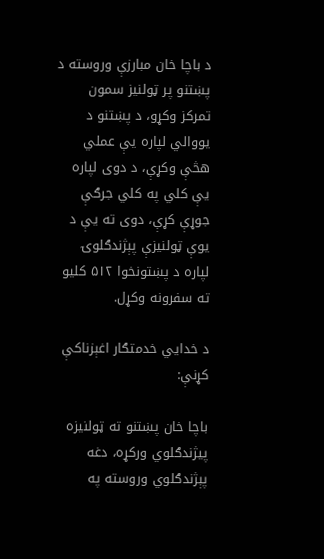د باچا خان مبارزې وروسته د پښتنو پر ټولنیز سمون تمرکز وکړو، د پښتنو د یووالي لپاره يې عملي هڅې وکړې، د دوی لپاره یې کلي په کلي جرګې جوړې کړې، دوی ته یې د یوې ټولنیزې پېژندګلوۍ لپاره د پښتونخوا ۵۱۲ کلیو ته سفرونه وکړل.

د خدايي خدمتګار اغېزناکې کړنې:

باچا خان پښتنو ته ټولنیزه پیژندګلوي ورکړه، دغه پېژندګلوي وروسته په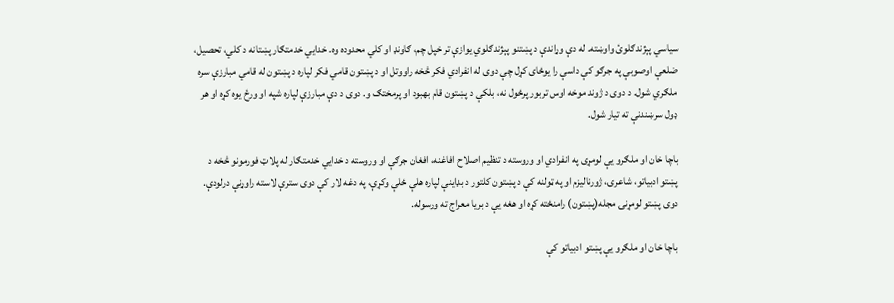سیاسي پېژندګلوئ واوښته. له دې وړاندې د پښتنو پېژندګلوي يوازې تر خپل چم، ګاونډ او کلي محدوده وه. خدایي خدمتګار پښتانه د کلي، تحصیل، ضلعې اوصوبې په جرګو کې داسې را یوځای کړل چې دوی له انفرادي فکر څخه راووتل او د پښتون قامي فکر لپاره د پښتون له قامي مبارزې سره ملګري شول. د دوی د ژوند موخه اوس تربور پرځول نه، بلکې د پښتون قام بهبود او پرمختګ و. دوی د دې مبارزې لپاره شپه او ورځ یوه کړه او هر ډول سرښندنې ته تیار شول.

باچا خان او ملګرو یې لومړی په انفرادي او وروسته د تنظیم اصلاح افاغنه، افغان جرګې او وروسته د خدایي خدمتګار له پلاټ فورمونو څخه د پښتو ادبیاتو، شاعرۍ، ژورنالیزم او په ټولنه کې د پښتون کلتور د بډاینې لپاره هلې ځلې وکړې، په دغه لار کې دوی سترې لاسته راوړنې درلودې. دوی پښتو لومړنۍ مجله(پښتون) رامنځته کړه او هغه یې د بریا معراج ته ورسوله.

باچا خان او ملګرو یې پښتو ادبیاتو کې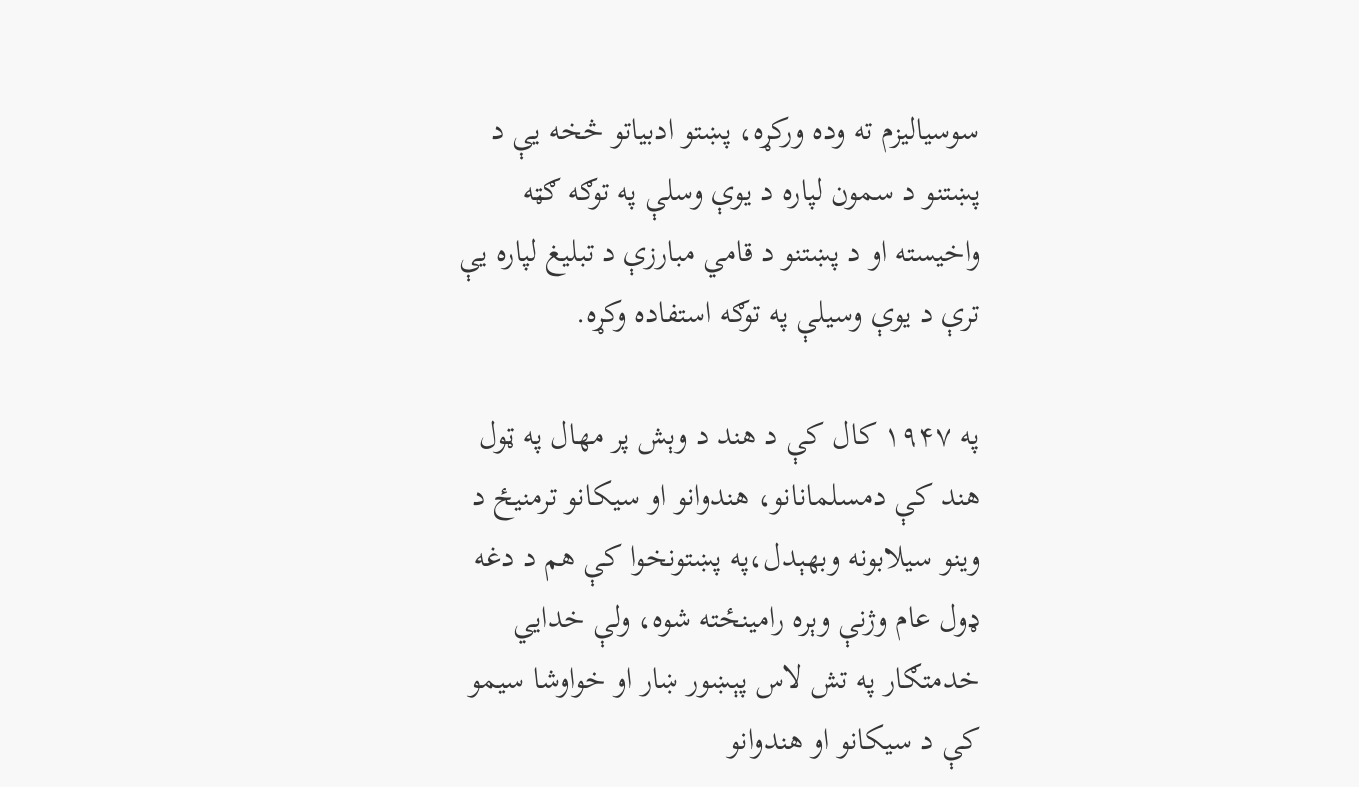سوسیاليزم ته وده ورکړه، پښتو ادبیاتو څخه یې د پښتنو د سمون لپاره د یوې وسلې په توګه ګټه واخيسته او د پښتنو د قامي مبارزې د تبليغ لپاره یې ترې د یوې وسيلې په توګه استفاده وکړه.

په ۱۹۴۷ کال کې د هند د وېش پر مهال په ټول هند کې دمسلمانانو، هندوانو او سیکانو ترمنیځ د وینو سیلابونه وبهېدل،په پښتونخوا کې هم د دغه ډول عام وژنې وېره رامینځته شوه، ولې خدایي خدمتګار په تش لاس پېښور ښار او خواوشا سیمو کې د سیکانو او هندوانو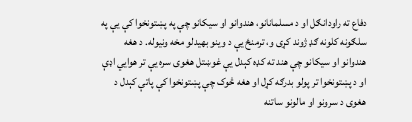دفاع ته راودانګل او د مسلمانانو، هندوانو او سیکانو چې په پښتونخوا کې یې په سلګونه كلونه ګډ ژوند کړی و، ترمنځ یې د وینو بهيدلو مخه ونیوله. د هغه هندوانو او سیکانو چې هند ته کډه کېدل یې غوښتل هغوی سره یې تر هوایي اډې او د پښتونخوا تر پولو بدرګه کړل او هغه څوک چې پښتونخوا کې پاتې کېدل د هغوی د سرونو او مالونو ساتنه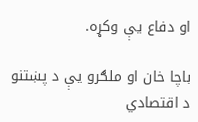او دفاع یې وکړه.

باچا خان او ملګرو يې د پښتنو د اقتصادي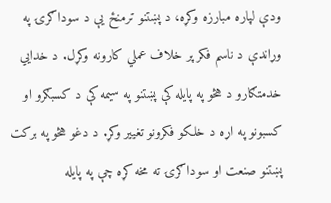ودې لپاره مبارزه وکړه، د پښتنو ترمنځ يې د سوداګرۍ په وړاندې د ناسم فکر پر خلاف عملي کارونه وکړل. د خدایي خدمتګارو د هڅو په پایله کې پښتنو په سیمه کې د کسبګرو او کسبونو په اړه د خلکو فکرونو تغيیر وکړ. د دغو هڅو په برکت پښتنو صنعت او سوداګرۍ ته مخه کړه چې په پایله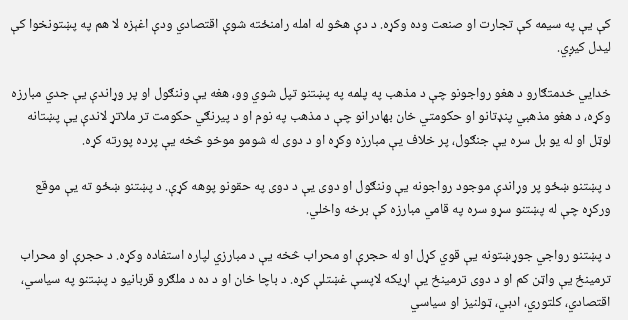کې یې په سیمه کې تجارت او صنعت وده وکړه. د دې هڅو له امله رامنځته شوې اقتصادي ودې اغېزه لا هم په پښتونخوا کې ليدل کیږي.

خدایي خدمتګارو د هغو رواجونو چې د مذهب په پلمه په پښتنو تپل شوي وو، هغه یې وننګول او پر وړاندې يې جدي مبارزه وکړه، د هغو مذهبي پنډتانو او حکومتي خان بهادرانو چې د مذهب په نوم او د پيرنګي حکومت تر ملاتړ لاندې یې پښتانه لوټل او له یو بل سره یې جنګول، پر خلاف یې مبارزه وکړه او د دوی له شومو موخو څخه یې پرده پورته کړه.

د پښتنو ښځو پر وړاندې موجود رواجونه یې وننګول او دوی یې د دوى په حقونو پوهه کړې. د پښتنو ښځو ته یې موقع ورکړه چې له پښتنو سړو سره په قامي مبارزه کې برخه واخلي.

د پښتنو رواجي جوړښتونه یې قوي کړل او له حجرې او محراب څخه یې د مبارزي لپاره استفاده وکړه. د حجرې او محراب ترمینځ یې واټن کم او د دوی ترمینځ یې اړیکه لاپسې غښتلې کړه. د باچا خان او د ده د ملګرو قربانیو د پښتنو په سیاسي، اقتصادي، کلتوري، ادبي، ټولنیز او سیاسي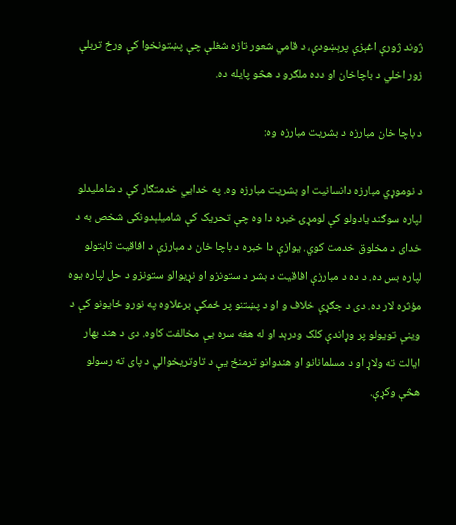ژوند ژورې اغېزې پرېښودې، د قامي شعور تازه شغلې چې پښتونخوا کې ورځ تربلې زور اخلي د باچاخان او دده ملګرو د هڅو پایله ده.

د باچا خان مبارزه د بشریت مبارزه وه:

د نوموړي مبارزه دانسانیت او بشریت مبارزه وه. په خدایي خدمتګار کې د شاملیدلو لپاره سوګند یادولو کې لومړۍ خبره دا وه چې تحریک کې شامیلېدونکی شخص به د خدای د مخلوق خدمت کوي. يوازې دا خبره د باچا خان د مبارزې د افاقيت ثابتولو لپاره بس ده. د ده د مبارزې افاقیت د بشر د ستونزو او نړیوالو ستونزو د حل لپاره یوه مؤثره لار ده. دی د جګړې خلاف و او د پښتنو پر ځمکې برعلاوه په نورو ځايونو کې د وينې تويولو پر وړاندې کلک ودرېد او له هغه سره یې مخالفت کاوه. دی د هند بهار ایالت ته ولاړ او د مسلمانانو او هندوانو ترمنځ یې د تاوتريخوالي د پای ته رسولو هڅې وکړې.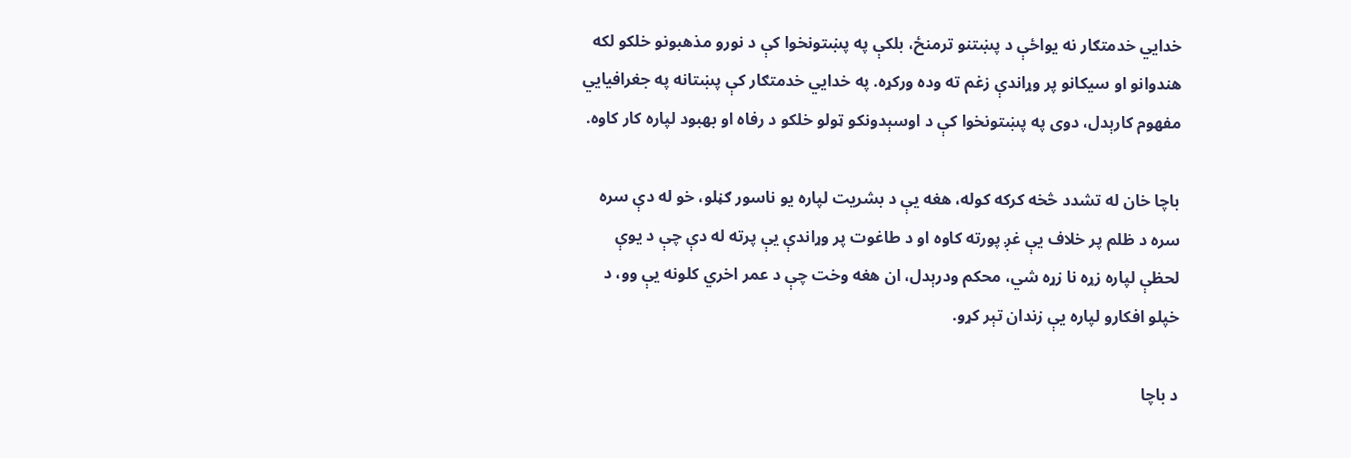خدایي خدمتګار نه یواځې د پښتنو ترمنځ، بلکې په پښتونخوا کې د نورو مذهبونو خلکو لکه هندوانو او سیکانو پر وړاندې زغم ته وده ورکړه. په خدایي خدمتګار کې پښتانه په جغرافیایي مفهوم کارېدل، دوی په پښتونخوا کې د اوسېدونکو ټولو خلکو د رفاه او بهبود لپاره کار کاوه.

باچا خان له تشدد څخه کرکه کوله، هغه یې د بشریت لپاره يو ناسور ګڼلو، خو له دې سره سره د ظلم پر خلاف یې غږ پورته کاوه او د طاغوت پر وړاندې يې پرته له دې چې د یوې لحظې لپاره زړه نا زړه شي، محکم ودرېدل، ان هغه وخت چې د عمر اخري کلونه یې وو، د خپلو افکارو لپاره يې زندان تېر کړو.

د باچا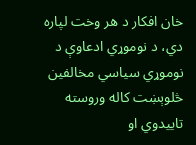خان افکار د هر وخت لپاره دي، د نوموړي ادعاوې د نوموړي سیاسي مخالفین څلوېښت کاله وروسته تاییدوي او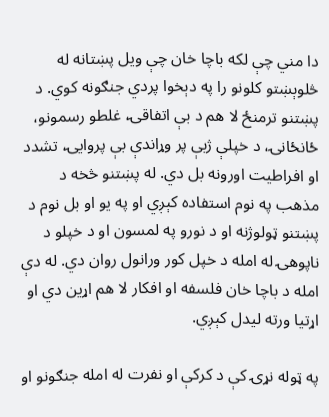دا مني چې لکه باچا خان چې ویل پښتانه له څلوېښتو کلونو را په دېخوا پردي جنګونه کوي. د پښتنو ترمنځ لا هم د بې اتفاقۍ، غلطو رسمونو، ځانځانۍ، د خپلې ژبې پر وړاندې بې پروایۍ، تشدد او افراطیت اورونه بل دي. له پښتنو څخه د مذهب په نوم استفاده کېږي او په يو او بل نوم د پښتنو ټولوژنه او د نورو په لمسون او د خپلو د ناپوهۍ له امله د خپل کور ورانول روان دي. له دې امله د باچا خان فلسفه او افکار لا هم اړین دي او اړتیا ورته لیدل کېږي.

په ټوله نړۍ کې د کرکې او نفرت له امله جنګونو او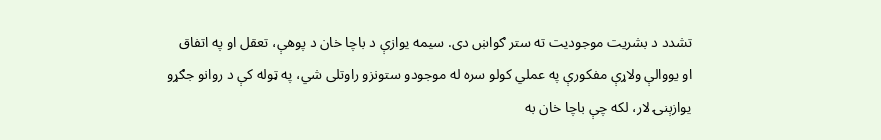تشدد د بشریت موجودیت ته ستر ګواښ دی. سيمه يوازې د باچا خان د پوهې، تعقل او په اتفاق او يووالې ولاړې مفکورې په عملي کولو سره له موجودو ستونزو راوتلی شي، په ټوله کې د روانو جګړو يوازېنۍ لار، لکه چې باچا خان به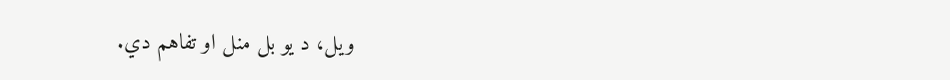ويل، د يو بل منل او تفاهم دي.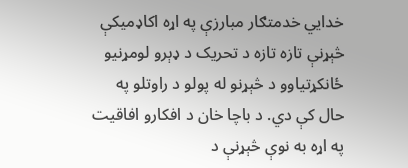خدایي خدمتګار مبارزې په اړه اکاډمیکې څېړنې تازه تازه د تحریک د ډېرو لومړنیو ځانکړتیاوو د څېړنو له پولو د راوتلو په حال کې دي. د باچا خان د افکارو افاقیت په اړه به نوې څېړنې د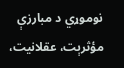نوموړي د مبارزې مؤثرېت، عقلانیت،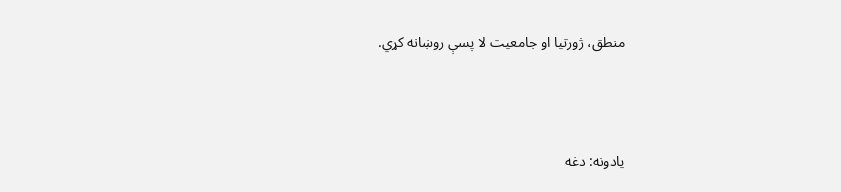منطق، ژورتيا او جامعیت لا پسې روښانه کړي.



يادونه: دغه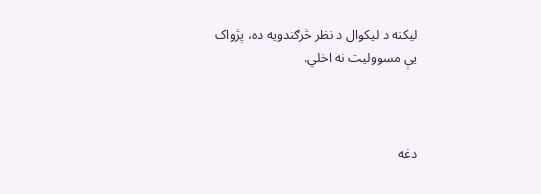ليکنه د ليکوال د نظر څرګندويه ده، پژواک يې مسووليت نه اخلي.



دغه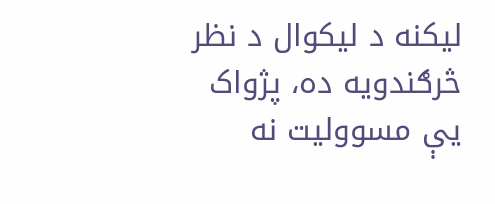ليکنه د ليکوال د نظر څرګندويه ده، پژواک يې مسووليت نه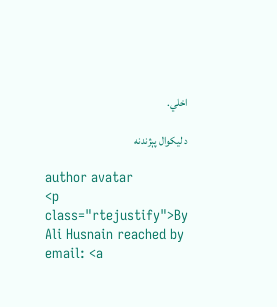اخلي.

د لیکوال پېژندنه

author avatar
<p class="rtejustify">By Ali Husnain reached by email: <a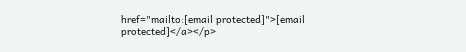href="mailto:[email protected]">[email protected]</a></p>